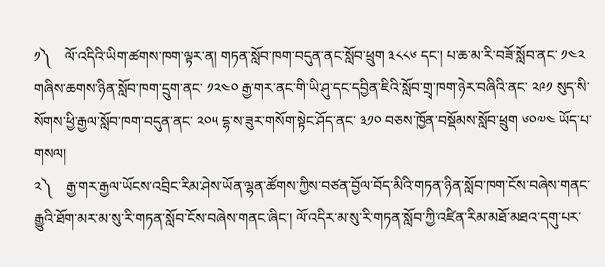༡༽    ལོ་འདིའི་ཡིག་ཚགས་ཁག་ལྟར་ན། གཏན་སློབ་ཁག་བདུན་ནང་སློབ་ཕྲུག ༣༨༨༦ དང་། པ་ཆ་མ་རི་བཟོ་སློབ་ནང་ ༡༤༢ གཞིས་ཆགས་ཉིན་སློབ་ཁག་དྲུག་ནང་ ༡༢༤༠ རྒྱ་གར་ནང་གི་ཡི་ཤུ་དང་དབྱིན་ཇིའི་སློབ་གྲྭ་ཁག་ཉེར་བཞིའི་ནང་ ༢༩༡ སུད་སི་སོགས་ཕྱི་རྒྱལ་སློབ་ཁག་བདུན་ནང་ ༢༠༥ དྷ་ས་ཟུར་གསོག་སྟེང་ཤོད་ནང་ ༣༡༠ བཅས་ཁྱོན་བསྡོམས་སློབ་ཕྲུག ༦༠༧༤ ཡོད་པ་གསལ།
༢༽    རྒྱ་གར་རྒྱལ་ཡོངས་འབྲིང་རིམ་ཤེས་ཡོན་ལྷན་ཚོགས་ཀྱིས་བཙན་བྱོལ་བོད་མིའི་གཏན་ཉིན་སློབ་ཁག་ངོས་བཞེས་གནང་རྒྱུའི་ཐོག་མར་མ་སུ་རི་གཏན་སློབ་ངོས་བཞེས་གནང་ཞིང་། ལོ་འདིར་མ་སུ་རི་གཏན་སློབ་ཀྱི་འཛིན་རིམ་མཐོ་མཐའ་དགུ་པར་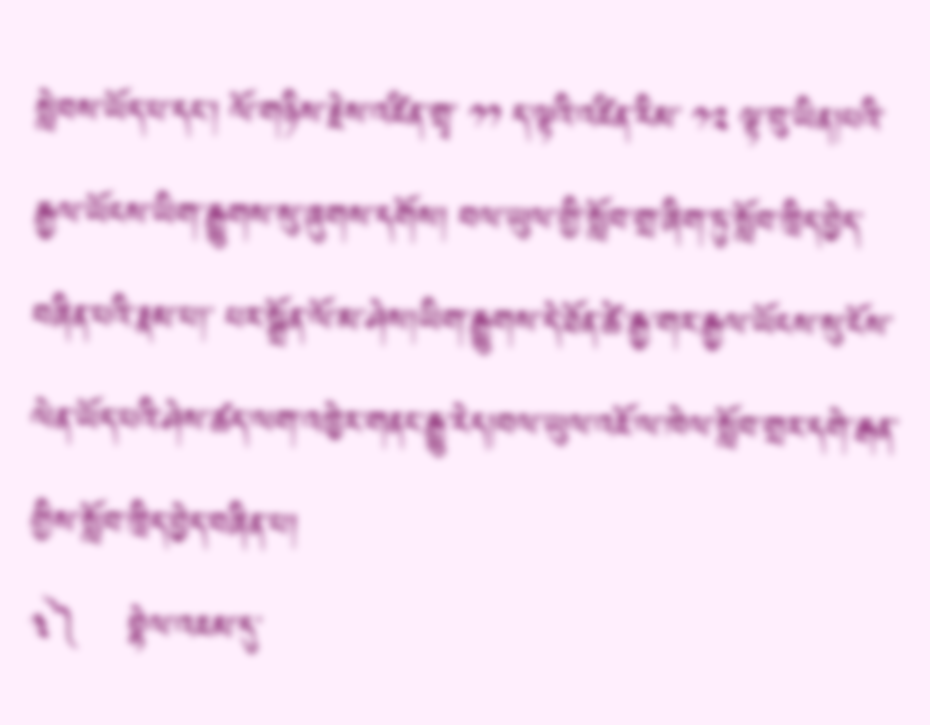སླེབས་ཡོད་པ་དང་། ལོ་གཉིས་རྗེས་འཛིན་གྲྭ་ ༡༡ ད་ལྟའི་འཛིན་རིམ་ ༡༢ ལྟ་བུ་ཡིན།པའི་རྒྱལ་ཡོངས་ཡིག་རྒྱུགས་སུ་ཞུགས་དགོས། བལ་ཡུལ་གྱི་སློབ་གྲ་ཞིག་ཏུ་སློབ་ཁྲིད་བྱེད་བཞིན་པའི་རྣམ་པ།་ པར་སྒྲོན་ལོ་མ་ཤེས།ཡིག་རྒྱུགས་དེ་ཐོན་ཚེ་རྒྱ་གར་རྒྱལ་ཡོངས་སུ་ངོས་ལེན་ཡོད་པའི་ཤེས་ཚད་ལག་འཁྱེར་གནང་རྒྱུ་རེད།བལ་ཡུལ་འཇོ་ལ་ཁེལ་སློབ་གྲར་དགེ་རྒན་གྱིས་སློབ་ཁྲིད་བྱེད་བཞིན་པ།
༣༽    བྷེལ་འཇམ་དུ་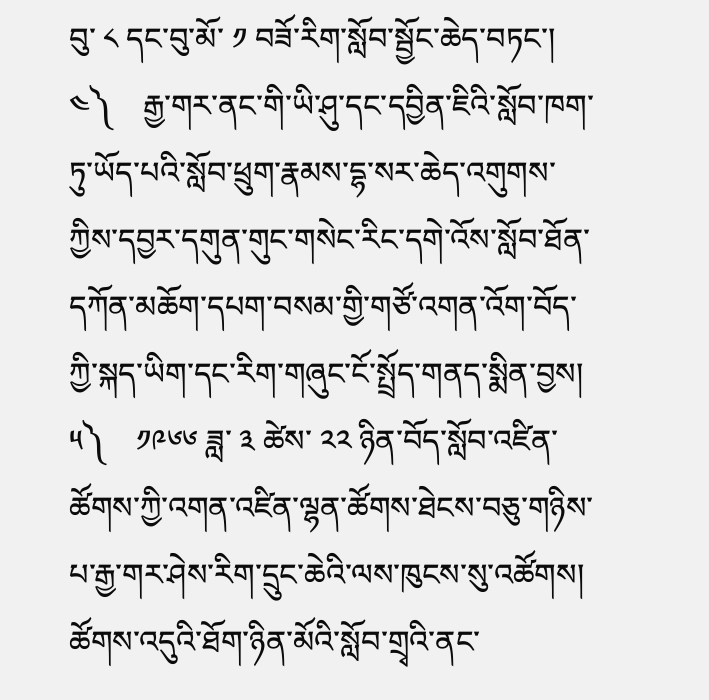བུ་ ༨ དང་བུ་མོ་ ༡ བཟོ་རིག་སློབ་སྦྱོང་ཆེད་བཏང་།
༤༽    རྒྱ་གར་ནང་གི་ཡི་ཤུ་དང་དབྱིན་ཇིའི་སློབ་ཁག་ཏུ་ཡོད་པའི་སློབ་ཕྲུག་རྣམས་དྷ་སར་ཆེད་འགུགས་ཀྱིས་དབྱར་དགུན་གུང་གསེང་རིང་དགེ་འོས་སློབ་ཐོན་དཀོན་མཆོག་དཔག་བསམ་གྱི་གཙོ་འགན་འོག་བོད་ཀྱི་སྐད་ཡིག་དང་རིག་གཞུང་ངོ་སྤྲོད་གནད་སྨིན་བྱས།
༥༽    ༡༩༦༦ ཟླ་ ༣ ཚེས་ ༢༢ ཉིན་བོད་སློབ་འཛིན་ཚོགས་ཀྱི་འགན་འཛིན་ལྷན་ཚོགས་ཐེངས་བཅུ་གཉིས་པ་རྒྱ་གར་ཤེས་རིག་དྲུང་ཆེའི་ལས་ཁུངས་སུ་འཚོགས། ཚོགས་འདུའི་ཐོག་ཉིན་མོའི་སློབ་གྲྭའི་ནང་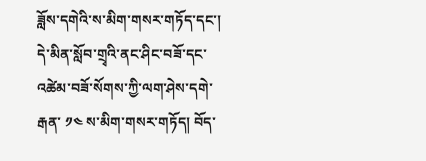ཟློས་དགེའི་ས་མིག་གསར་གཏོད་དང་། དེ་མིན་སློབ་གྲྭའི་ནང་ཤིང་བཟོ་དང་འཚེམ་བཟོ་སོགས་ཀྱི་ལག་ཤེས་དགེ་རྒན་ ༡༤ ས་མིག་གསར་གཏོད། བོད་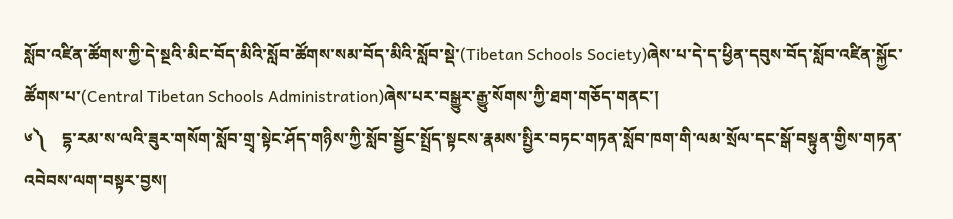སློབ་འཛིན་ཚོགས་ཀྱི་དེ་སྔའི་མིང་བོད་མིའི་སློབ་ཚོགས་སམ་བོད་མིའི་སློབ་སྡེ་(Tibetan Schools Society)ཞེས་པ་དེ་ད་ཕྱིན་དབུས་བོད་སློབ་འཛིན་སྐྱོང་ཚོགས་པ་(Central Tibetan Schools Administration)ཞེས་པར་བསྒྱུར་རྒྱུ་སོགས་ཀྱི་ཐག་གཅོད་གནང་།
༦༽    དྷ་རམ་ས་ལའི་ཟུར་གསོག་སློབ་གྲྭ་སྟེང་ཤོད་གཉིས་ཀྱི་སློབ་སྦྱོང་སྤྲོད་སྟངས་རྣམས་སྤྱིར་བཏང་གཏན་སློབ་ཁག་གི་ལམ་སྲོལ་དང་སྒོ་བསྟུན་གྱིས་གཏན་འབེབས་ལག་བསྟར་བྱས།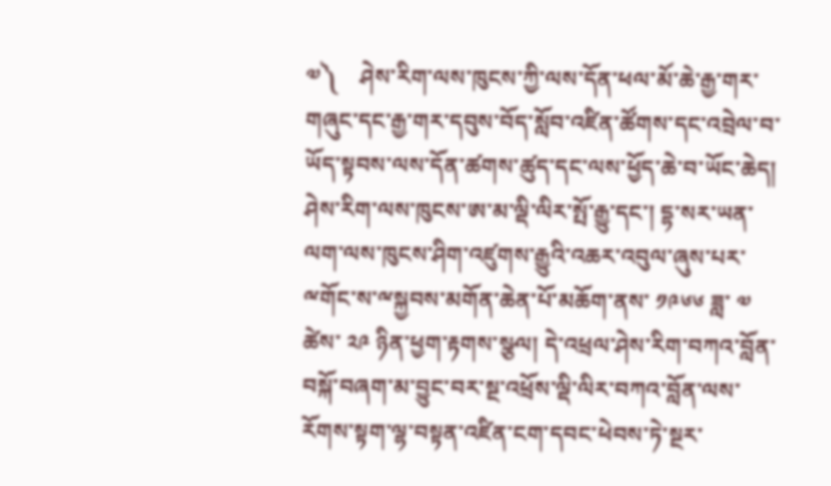༧༽    ཤེས་རིག་ལས་ཁུངས་ཀྱི་ལས་དོན་ཕལ་མོ་ཆེ་རྒྱ་གར་གཞུང་དང་རྒྱ་གར་དབུས་བོད་སློབ་འཛིན་ཚོགས་དང་འབྲེལ་བ་ཡོད་སྟབས་ལས་དོན་ཚགས་ཚུད་དང་ལས་ཕྱོད་ཆེ་བ་ཡོང་ཆེད། ཤེས་རིག་ལས་ཁུངས་ཨ་མ་ལྡི་ལིར་སྤོ་རྒྱུ་དང་། དྷ་སར་ཡན་ལག་ལས་ཁུངས་ཤིག་འཛུགས་རྒྱུའི་འཆར་འབུལ་ཞུས་པར་ྋགོང་ས་ྋསྐྱབས་མགོན་ཆེན་པོ་མཆོག་ནས་ ༡༩༦༦ ཟླ་ ༧ ཚེས་ ༢༩ ཉིན་ཕྱག་རྟགས་སྩལ། དེ་འཕྲལ་ཤེས་རིག་བཀའ་བློན་བསྐོ་བཞག་མ་བྱུང་བར་སྔ་འཕྲོས་ལྡི་ལིར་བཀའ་བློན་ལས་རོགས་སྟག་ལྷ་བསྟན་འཛིན་ངག་དབང་ཕེབས་ཏེ་སྔར་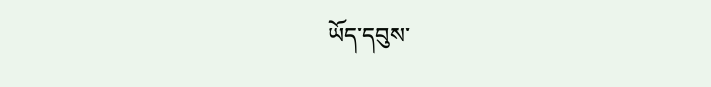ཡོད་དབུས་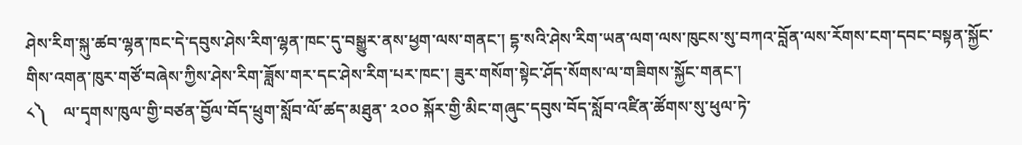ཤེས་རིག་སྐུ་ཚབ་ལྷན་ཁང་དེ་དབུས་ཤེས་རིག་ལྷན་ཁང་དུ་བསྒྱུར་ནས་ཕྱག་ལས་གནང་། དྷ་སའི་ཤེས་རིག་ཡན་ལག་ལས་ཁུངས་སུ་བཀའ་བློན་ལས་རོགས་ངག་དབང་བསྟན་སྐྱོང་གིས་འགན་ཁུར་གཙོ་བཞེས་ཀྱིས་ཤེས་རིག་ཟློས་གར་དང་ཤེས་རིག་པར་ཁང་། ཟུར་གསོག་སྟེང་ཤོད་སོགས་ལ་གཟིགས་སྐྱོང་གནང་།
༨༽    ལ་དྭགས་ཁུལ་གྱི་བཙན་བྱོལ་བོད་ཕྲུག་སློབ་ལོ་ཚད་མཐུན་ ༢༠༠ སྐོར་གྱི་མིང་གཞུང་དབུས་བོད་སློབ་འཛིན་ཚོགས་སུ་ཕུལ་ཏེ་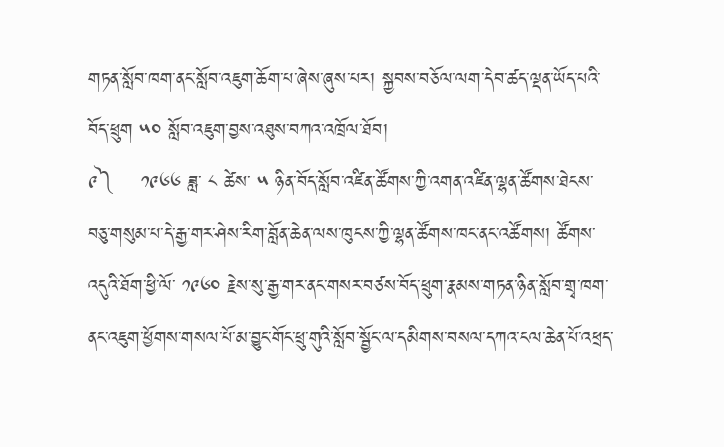གཏན་སློབ་ཁག་ནང་སློབ་འཇུག་ཆོག་པ་ཞེས་ཞུས་པར། སྐྱབས་བཅོལ་ལག་དེབ་ཚད་ལྡན་ཡོད་པའི་བོད་ཕྲུག ༥༠ སློབ་འཇུག་བྱས་འཐུས་བཀའ་འཁྲོལ་ཐོབ།
༩༽    ༡༩༦༦ ཟླ་ ༨ ཚེས་ ༥ ཉིན་བོད་སློབ་འཛིན་ཚོགས་ཀྱི་འགན་འཛིན་ལྷན་ཚོགས་ཐེངས་བཅུ་གསུམ་པ་དེ་རྒྱ་གར་ཤེས་རིག་བློན་ཆེན་ལས་ཁུངས་ཀྱི་ལྷན་ཚོགས་ཁང་ནང་འཚོགས། ཚོགས་འདུའི་ཐོག་ཕྱི་ལོ་ ༡༩༦༠ རྗེས་སུ་རྒྱ་གར་ནང་གསར་བཙས་བོད་ཕྲུག་རྣམས་གཏན་ཉིན་སློབ་གྲྭ་ཁག་ནང་འཇུག་ཕྱོགས་གསལ་པོ་མ་བྱུང་གོང་ཕྲུ་གུའི་སློབ་སྦྱོང་ལ་དམིགས་བསལ་དཀའ་ངལ་ཆེན་པོ་འཕྲད་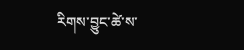རིགས་བྱུང་ཚེ་ས་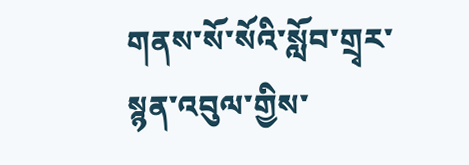གནས་སོ་སོའི་སློབ་གྲྭར་སྙན་འབུལ་གྱིས་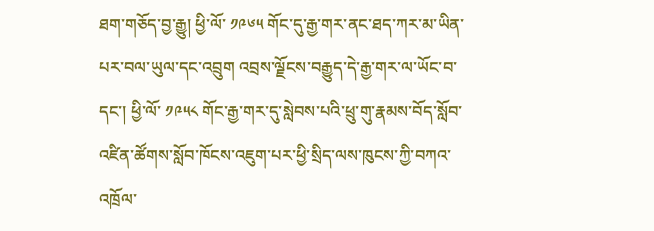ཐག་གཅོད་བྱ་རྒྱུ། ཕྱི་ལོ་ ༡༩༦༥ གོང་དུ་རྒྱ་གར་ནང་ཐད་ཀར་མ་ཡིན་པར་བལ་ཡུལ་དང་འབྲུག འབྲས་ལྗོངས་བརྒྱུད་དེ་རྒྱ་གར་ལ་ཡོང་བ་དང་། ཕྱི་ལོ་ ༡༩༥༨ གོང་རྒྱ་གར་དུ་སླེབས་པའི་ཕྲུ་གུ་རྣམས་བོད་སློབ་འཛིན་ཚོགས་སློབ་ཁོངས་འཇུག་པར་ཕྱི་སྲིད་ལས་ཁུངས་ཀྱི་བཀའ་འཁྲོལ་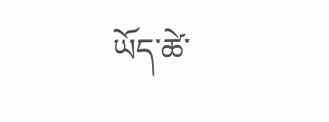ཡོད་ཚེ་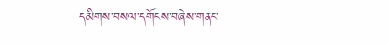དམིགས་བསལ་དགོངས་བཞེས་གནང་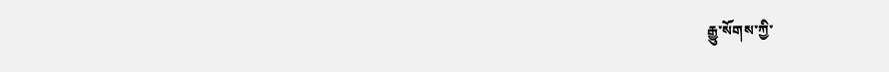རྒྱུ་སོགས་ཀྱི་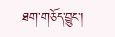ཐག་གཅོད་བྱུང་།